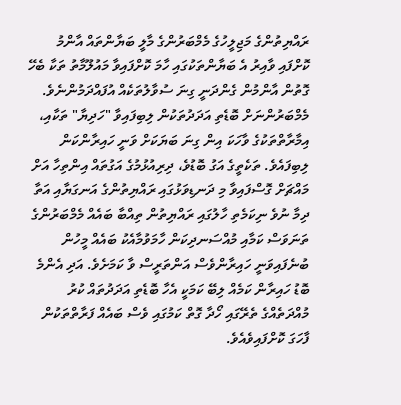ރައްޔިތުންގެ މަޖިލީހުގެ މެމްބަރުންގެ މާލީ ބަޔާންތައް އާންމު ކޮށްފައި ވާއިރު އެ ބަޔާންތަކުގައި ހާމަ ކޮށްފައިވާ މައުލޫމާތު ތަކާ ބެހޭ ގޮތުން އާންމުން ގެންދަނީ ގިނަ ސުވާލުތަކެއް އުފައްދަމުންނެވެ. މެމްބަރުންނަށް ބޮޑެތި އަދަދުތަކުން ލިބިފައިވާ "ހަދިޔާ" ތަކާއި، އިމާރާތްތަކުގެ ވާހަކަ އިން ގިނަ ބަޔަކަށް ވަނީ ހައިރާންކަން ލިބިފައެވެ. ތަކެތީގެ އަގު ބޮޑުވެ، ދިރިއުޅުމުގެ އަގުތައް އިންތިހާ އަށް މައްޗަށް ގޮސްފައިވާ މި ދަނޑިވަޅުގައި ރައްޔިތުންގެ އަނގަޔާއި އަތާ ދިމާ ނުވެ ނިކަމެތި ހާލުގައި ރައްޔިތުން ތިއްބާ ބައެއް މެމްބަރުންގެ ތަނަވަސް ކަމާއި މުއްސަނދިކަން ހާމަވުމާއެކު ބައެއް މީހުން ބުނެފައިވަނީ ހައިރާންވެސް އަންތަރީސް ވާ ކަމަށެވެ. އަދި އެންމެ ބޮޑު ހައިރާން ކަމެއް ލިބޭ ކަމަކީ އެހާ ބޮޑެތި އަދަދުތައް ކުރު މުއްދަތެއްގެ ތެރޭގައި ހޯދާ ގޮތް ކަމުގައި ވެސް ބައެއް ފަރާތްތަކުން ފާހަގަ ކޮށްފައިވެއެވެ.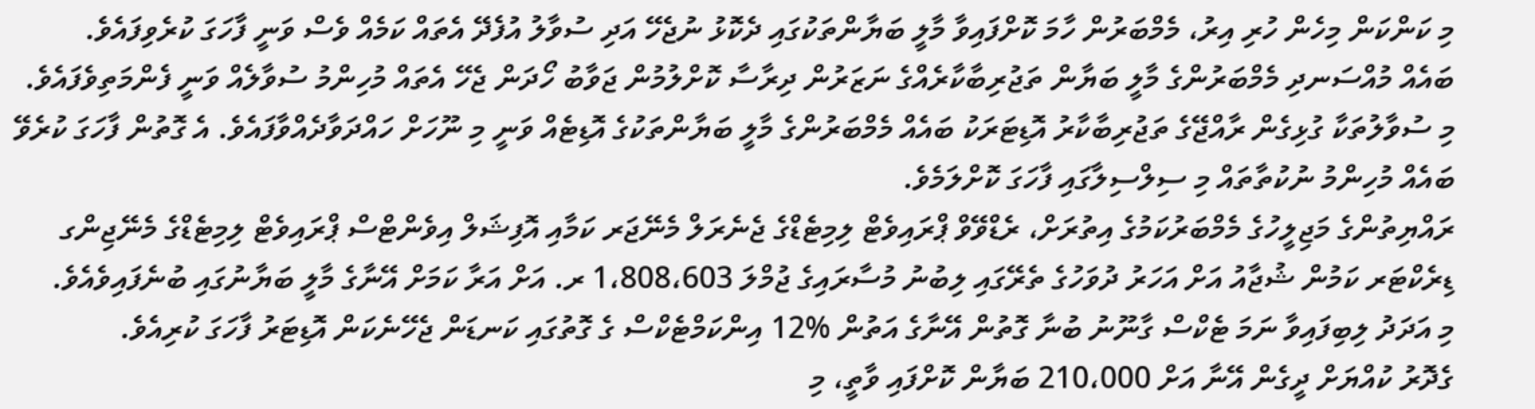މި ކަންކަން މިހެން ހުރި އިރު، މެމްބަރުން ހާމަ ކޮށްފައިވާ މާލީ ބަޔާންތަކުގައި ދެކޮޅު ނުޖެހޭ އަދި ސުވާލު އުފެދޭ އެތައް ކަމެއް ވެސް ވަނީ ފާހަގަ ކުރެވިފައެވެ.
ބައެއް މުއްސަނދި މެމްބަރުންގެ މާލީ ބަޔާން ތަޖުރިބާކާރެއްގެ ނަޒަރުން ދިރާސާ ކޮށްލުމުން ޖަވާބު ހޯދަން ޖެހޭ އެތައް މުހިންމު ސުވާލެއް ވަނީ ފެންމަތިވެފައެވެ.
މި ސުވާލުތަކާ ގުޅިގެން ރާއްޖޭގެ ތަޖުރިބާކާރު އޮޑިޓަރަކު ބައެއް މެމްބަރުންގެ މާލީ ބަޔާންތަކުގެ އޮޑިޓެއް ވަނީ މި ނޫހަށް ހައްދަވާދެއްވާފައެވެ. އެ ގޮތުން ފާހަގަ ކުރެވޭ ބައެއް މުހިންމު ނުކުތާތައް މި ސިލްސިލާގައި ފާހަގަ ކޮށްލަމެވެ.
ރައްޔިތުންގެ މަޖިލީހުގެ މެމްބަރުކަމުގެ އިތުރަށް، ރެޑްވޭވް ޕްރައިވެޓް ލިމިޓެޑްގެ ޖެނެރަލް މެނޭޖަރ ކަމާއި އޮފިޝަލް އިވެންޓްސް ޕްރައިވެޓް ލިމިޓެޑްގެ މެނޭޖިންގ ޑިރެކްޓަރ ކަމުން ޝުޖާއު އަށް އަހަރު ދުވަހުގެ ތެރޭގައި ލިބުނު މުސާރައިގެ ޖުމްލަ 1،808،603 ރ. އަށް އަރާ ކަމަށް އޭނާގެ މާލީ ބަޔާނުގައި ބުނެފައިވެއެވެ.
މި އަދަދު ލިބިފައިވާ ނަމަ ޓެކްސް ގާނޫނު ބުނާ ގޮތުން އޭނާގެ އަތުން %12 އިންކަމްޓެކްސް ގެ ގޮތުގައި ކަނޑަން ޖެހޭނެކަން އޮޑިޓަރު ފާހަގަ ކުރިއެވެ.
ގެދޮރު ކުއްޔަށް ދީގެން އޭނާ އަށް 210،000 ބަޔާން ކޮށްފައި ވާތީ، މި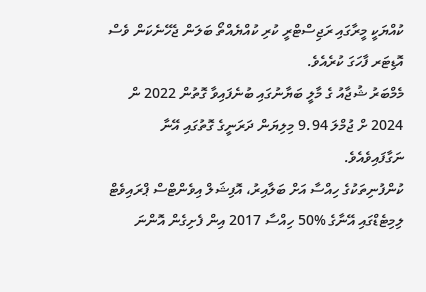ކުއްޔަކީ މީރާގައި ރަޖިސްޓްރީ ކުރި ކުއްޔެއްތޯ ބަލަން ޖެހޭނެކަން ވެސް އޮޑިޓަރ ފާހަގަ ކުރެއެވެ.
މެމްބަރު ޝުޖާއު ގެ މާލީ ބަޔާނުގައި ބުނެފައިވާ ގޮތުން 2022 ން 2024 ށް ޖުމްލަ 9.94 މިލިޔަން ދަރަނީގެ ގޮތުގައި އޭނާ ނަގާފައިވެއެވެ.
ކުންފުނިތަކުގެ ހިއްސާ އަށް ބަލާއިރު، އޮފިޝަލް އިވެންޓްސް ޕްރައިވެޓް ލިމިޓެޑްގައި އޭނާގެ %50 ހިއްސާ 2017 އިން ފެށިގެން އޮންނަ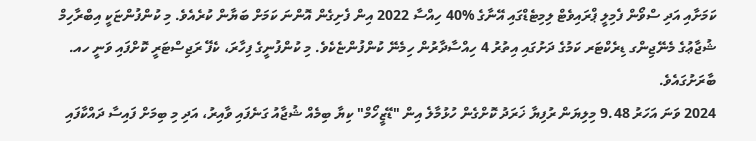ކަމަށާއި އަދި ސްވޯން ފެމިލީ ޕްރައިވެޓް ލިމިޓެޑްގައި އޭނާގެ %40 ހިއްސާ 2022 އިން ފެށިގެން އޮންނަ ކަމަށް ބަޔާން ކުރެއެވެ. މި ކުންފުންޏަކީ އިބްރާހިމް ޝުޖާޢުގެ މެނޭޖިންގ ޑިރެކްޓަރ ކަމުގެ ދަށުގައި އިތުރު 4 ހިއްސާދާރުން ހިމެނޭ ކުންފުންޏެކެވެ. މި ކުންފުނީގެ ފިހާރަ، ކެފޭ ރަޖިސްޓަރީ ކޮށްފައި ވަނީ ހއ. ބާރަށުގައެވެ.
2024 ވަނަ އަހަރު 9.48 މިލިޔަން ރުފިޔާ ޚަރަދު ކޮށްގެން ހުޅުމާލެ އިން "ޑޭޒީހޯމް" ކިޔާ ބިމެއް ޝުޖާއު ގަނެފައި ވާއިރު، އަދި މި ބިމަށް ފައިސާ ދައްކާފައި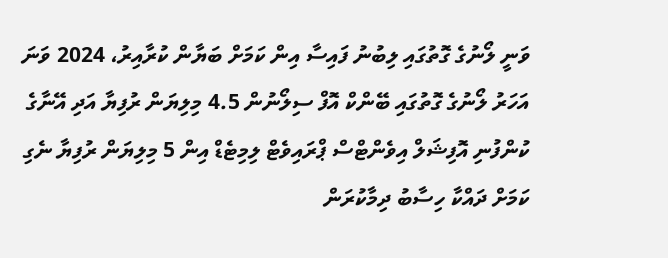ވަނީ ލޯނުގެ ގޮތުގައި ލިބުނު ފައިސާ އިން ކަމަށް ބަޔާން ކުރާއިރު، 2024 ވަނަ އަހަރު ލޯނުގެ ގޮތުގައި ބޭންކް އޮފް ސިލޯނުން 4.5 މިލިޔަން ރުފިޔާ އަދި އޭނާގެ ކުންފުނި އޮފިޝަލް އިވެންޓްސް ޕްރައިވެޓް ލިމިޓެޑް އިން 5 މިލިޔަން ރުފިޔާ ނެގި ކަމަށް ދައްކާ ހިސާބު ދިމާކުރަން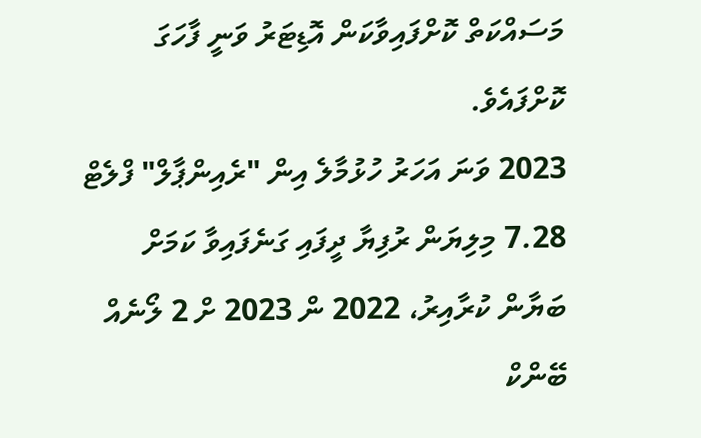މަސައްކަތް ކޮށްފައިވާކަން އޮޑިޓަރު ވަނީ ފާހަގަ ކޮށްފައެވެ.
2023 ވަނަ އަހަރު ހުޅުމާލެ އިން "ރެއިންޕާލް" ފްލެޓް 7.28 މިލިޔަން ރުފިޔާ ދީފައި ގަނެފައިވާ ކަމަށް ބަޔާން ކުރާއިރު، 2022 ން 2023 ށް 2 ލޯނެއް ބޭންކް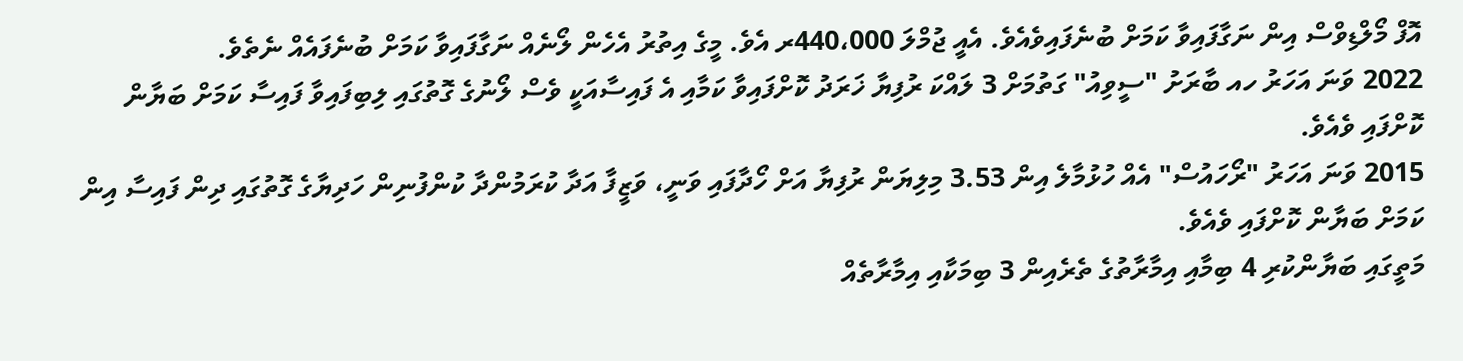އޮފް މޯލްޑިވްސް އިން ނަގާފައިވާ ކަމަށް ބުނެފައިވެއެވެ. އެއީ ޖުމްލަ 440،000ރ އެވެ. މީގެ އިތުރު އެހެން ލޯނެއް ނަގާފައިވާ ކަމަށް ބުނެފައެއް ނެތެވެ.
2022 ވަނަ އަހަރު ހއ ބާރަށު "ސީވިއު" ގަތުމަށް 3 ލައްކަ ރުފިޔާ ޚަރަދު ކޮށްފައިވާ ކަމާއި އެ ފައިސާއަކީ ވެސް ލޯނުގެ ގޮތުގައި ލިބިފައިވާ ފައިސާ ކަމަށް ބަޔާން ކޮށްފައި ވެއެވެ.
2015 ވަނަ އަހަރު "ރޯހައުސް" އެއް ހުޅުމާލެ އިން 3.53 މިލިޔަން ރުފިޔާ އަށް ހޯދާފައި ވަނީ، ވަޒީފާ އަދާ ކުރަމުންދާ ކުންފުނިން ހަދިޔާގެ ގޮތުގައި ދިން ފައިސާ އިން ކަމަށް ބަޔާން ކޮށްފައި ވެއެވެ.
މަތީގައި ބަޔާންކުރި 4 ބިމާއި އިމާރާތުގެ ތެރެއިން 3 ބިމަކާއި އިމާރާތެއް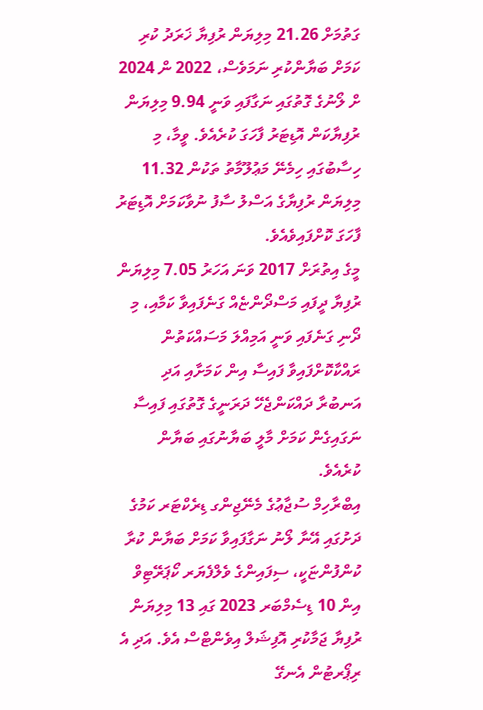ގަތުމަށް 21.26 މިލިޔަން ރުފިޔާ ޚަރަދު ކުރި ކަމަށް ބަޔާންކުރި ނަމަވެސް، 2022 ން 2024 ށް ލޯނުގެ ގޮތުގައި ނަގާފައި ވަނީ 9.94 މިލިޔަން ރުފިޔާކަން އޮޑިޓަރު ފާހަގަ ކުރެއެވެ. ވީމާ، މި ހިސާބުގައި ހިމެނޭ މަޢުލޫމާތު ތަކުން 11.32 މިލިޔަން ރުފިޔާގެ އަސްލު ސާފު ނުވާކަމަށް އޮޑިޓަރު ފާހަގަ ކޮށްފައިވެއެވެ.
މީގެ އިތުރަށް 2017 ވަނަ އަހަރު 7.05 މިލިޔަން ރުފިޔާ ދީފައި މަސްދޯންޏެއް ގަނެފައިވާ ކަމާއި، މި ދޯނި ގަނެފައި ވަނީ އަމިއްލަ މަސައްކަތުން ރައްކާކޮށްފައިވާ ފައިސާ އިން ކަމަށާއި އަދި އަނބުރާ ދައްކަންޖެހޭ ދަރަނީގެ ގޮތުގައި ފައިސާ ނަގައިގެން ކަމަށް މާލީ ބަޔާނުގައި ބަޔާން ކުރެއެވެ.
އިބްރާހިމް ސުޖާޢުގެ މެނޭޖިންގ ޑިރެކްޓަރ ކަމުގެ ދަށުގައި އޭނާ ލޯނު ނަގާފައިވާ ކަމަށް ބަޔާން ކުރާ ކުންފުންޏަކީ، ސިފައިންގެ ވެލްފެޔަރ ކޯޕަރޭޓިވް އިން 10 ޑިސެމްބަރ 2023 ގައި 13 މިލިޔަން ރުފިޔާ ޖަމާކުރި އޮފިޝަލް އިވެންޓްސް އެވެ. އަދި އެ ރިޕޯރޓުން އެނގޭ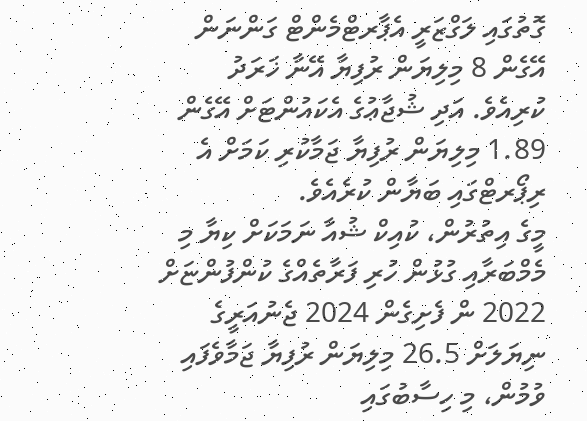ގޮތުގައި ލަގްޒަރީ އެޕާރޓްމެންޓް ގަންނަން އޭގެން 8 މިލިޔަން ރުފިޔާ އޭނާ ޚަރަދު ކުރިއެވެ. އަދި ޝުޖާޢުގެ އެކައުންޓަށް އޭގެން 1.89 މިލިޔަން ރުފިޔާ ޖަމާކުރި ކަމަށް އެ ރިޕޯރޓްގައި ބަޔާން ކުރެއެވެ.
މީގެ އިތުރުން، ކުއިކް ޝުއާ ނަމަކަށް ކިޔާ މި މެމްބަރާއި ގުޅުން ހުރި ފަރާތެއްގެ ކުންފުންޏަށް 2022 ން ފެށިގެން 2024 ޖެނުއަރީގެ ނިޔަލަށް 26.5 މިލިޔަން ރުފިޔާ ޖަމާވެފައި ވުމުން، މި ހިސާބުގައި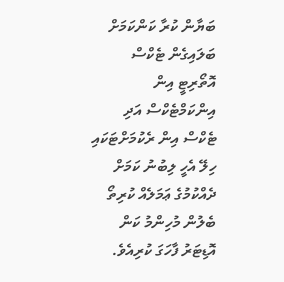ބަޔާން ކުރާ ކަންކަމަށް ބަލައިގެން ޓެކްސް އޮތޯރިޓީ އިން އިންކަމްޓެކްސް އަދި ޓެކްސް އިން ރެކުމަށްޓަކައި ހިލޭ އެހީ ލިބުނު ކަމަށް ދެއްކުމުގެ ޢަމަލެއް ކުރިތޯ ބެލުން މުހިންމު ކަން އޮޑިޓަރު ފާހަގަ ކުރިއެވެ.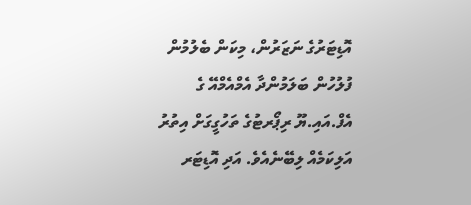އޮޑިޓަރުގެ ނަޒަރުން، މިކަން ބެލުމުން ފުލުހުން ބަލަމުންދާ އެމްއެމްއޭ ގެ އެފް.އައި.ޔޫ ރިޕޯރޓުގެ ތަހުގީގަށް އިތުރު އަލިކަމެއް ލިބޭނެއެވެ. އަދި އޮޑިޓަރ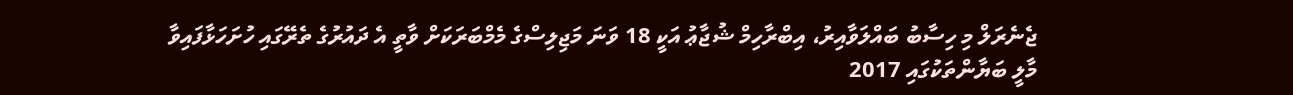ޖެނެރަލް މި ހިސާބު ބައްލަވާއިރު، އިބްރާހިމް ޝުޖާޢު އަކީ 18 ވަނަ މަޖިލިސްގެ މެމްބަރަކަށް ވާތީ އެ ދައުރުގެ ތެރޭގައި ހުށަހަޅާފައިވާ މާލީ ބަޔާންތަކުގައި 2017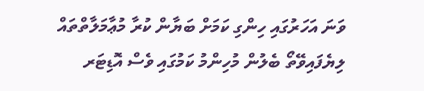ވަނަ އަހަރުގައި ހިންގި ކަމަށް ބަޔާން ކުރާ މުޢާމަލާތްތައް ލިޔެފައިވޭތޯ ބެލުން މުހިންމު ކަމުގައި ވެސް އޮޑިޓަރ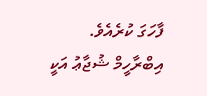ފާހަގަ ކުރެއެވެ.
އިބްރާހީމް ޝުޖާޢު އަކީ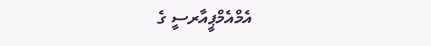އެމްއެމްޕީއާރސީ ގެ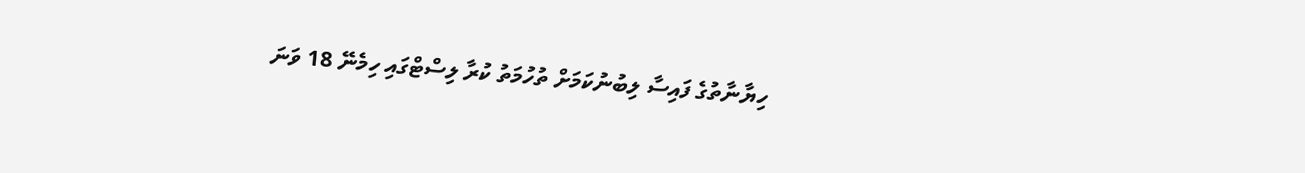ހިޔާނާތުގެ ފައިސާ ލިބުނުކަމަށް ތުހުމަތު ކުރާ ލިސްޓްގައި ހިމެނޭ 18 ވަނަ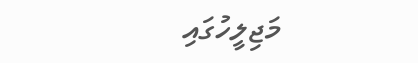މަޖިލީހުގައި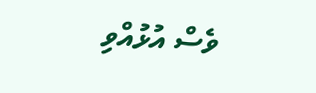ވެސް އުޅުއްވި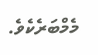މެމްބަރެކެވެ.